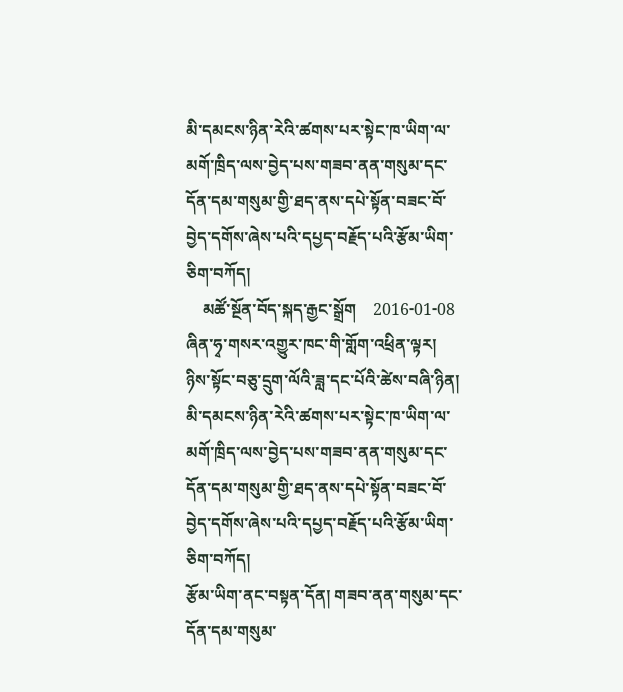མི་དམངས་ཉིན་རེའི་ཚགས་པར་སྟེང་ཁ་ཡིག་ལ་མགོ་ཁྲིད་ལས་བྱེད་པས་གཟབ་ནན་གསུམ་དང་དོན་དམ་གསུམ་གྱི་ཐད་ནས་དཔེ་སྟོན་བཟང་བོ་བྱེད་དགོས་ཞེས་པའི་དཔྱད་བརྗོད་པའི་རྩོམ་ཡིག་ཅིག་བཀོད།
    མཚོ་སྔོན་བོད་སྐད་རྒྱང་སྒྲོག    2016-01-08
ཞིན་ཧྭ་གསར་འགྱུར་ཁང་གི་གློག་འཕྲིན་ལྟར། ཉིས་སྟོང་བཅུ་དྲུག་ལོའི་ཟླ་དང་པོའི་ཚེས་བཞི་ཉིན། མི་དམངས་ཉིན་རེའི་ཚགས་པར་སྟེང་ཁ་ཡིག་ལ་མགོ་ཁྲིད་ལས་བྱེད་པས་གཟབ་ནན་གསུམ་དང་དོན་དམ་གསུམ་གྱི་ཐད་ནས་དཔེ་སྟོན་བཟང་བོ་བྱེད་དགོས་ཞེས་པའི་དཔྱད་བརྗོད་པའི་རྩོམ་ཡིག་ཅིག་བཀོད།
རྩོམ་ཡིག་ནང་བསྟན་དོན། གཟབ་ནན་གསུམ་དང་དོན་དམ་གསུམ་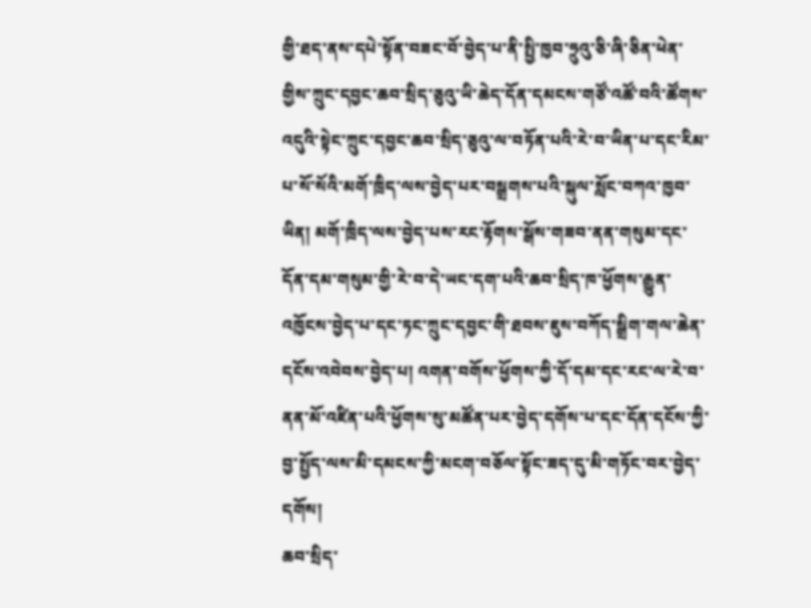གྱི་ཐད་ནས་དཔེ་སྟོན་བཟང་བོ་བྱེད་པ་ནི་སྤྱི་ཁྱབ་ཧྲུའུ་ཅི་ཞི་ཅིན་ཕེན་གྱིས་ཀྲུང་དབྱང་ཆབ་སྲིད་ཅུའུ་ཡི་ཆེད་དོན་དམངས་གཙོ་འཚོ་བའི་ཚོགས་འདུའི་སྟེང་ཀྲུང་དབྱང་ཆབ་སྲིད་ཅུའུ་ལ་བཏོན་པའི་རེ་བ་ཡིན་པ་དང་རིམ་པ་སོ་སོའི་མགོ་ཁྲིད་ལས་བྱེད་པར་བསྒྲགས་པའི་སྐུལ་སློང་བཀའ་ཁྱབ་ཡིན། མགོ་ཁྲིད་ལས་བྱེད་པས་རང་རྟོགས་སྒོས་གཟབ་ནན་གསུམ་དང་དོན་དམ་གསུམ་གྱི་རེ་བ་དེ་ཡང་དག་པའི་ཆབ་སྲིད་ཁ་ཕྱོགས་རྒྱུན་འཁྱོངས་བྱེད་པ་དང་ཏང་ཀྲུང་དབྱང་གི་ཐབས་ཇུས་བཀོད་སྒྲིག་གལ་ཆེན་དངོས་འབེབས་བྱེད་པ། འགན་བགོས་ཕྱོགས་ཀྱི་དོ་དམ་དང་རང་ལ་རེ་བ་ནན་མོ་འཛིན་པའི་ཕྱོགས་སུ་མཚོན་པར་བྱེད་དགོས་པ་དང་དོན་དངོས་ཀྱི་བྱ་སྤྱོད་ལས་མི་དམངས་ཀྱི་མངག་བཅོལ་སྟོང་ཟད་དུ་མི་གཏོང་བར་བྱེད་དགོས།
ཆབ་སྲིད་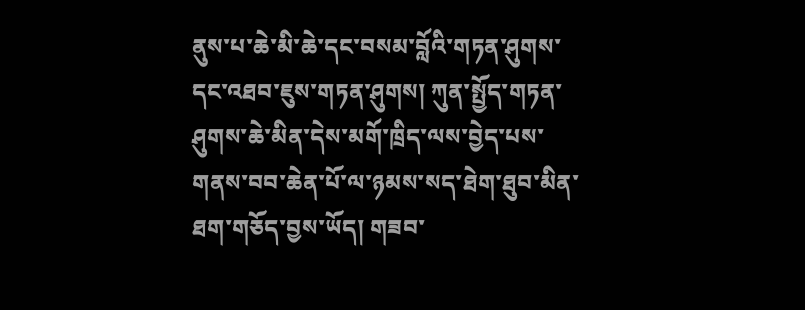ནུས་པ་ཆེ་མི་ཆེ་དང་བསམ་བློའི་གཏན་ཤུགས་དང་འཐབ་ཇུས་གཏན་ཤུགས། ཀུན་སྤྱོད་གཏན་ཤུགས་ཆེ་མིན་དེས་མགོ་ཁྲིད་ལས་བྱེད་པས་གནས་བབ་ཆེན་པོ་ལ་ཉམས་སད་ཐེག་ཐུབ་མིན་ཐག་གཅོད་བྱས་ཡོད། གཟབ་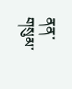ནན་གསུམ་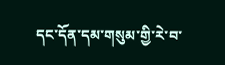དང་དོན་དམ་གསུམ་གྱི་རེ་བ་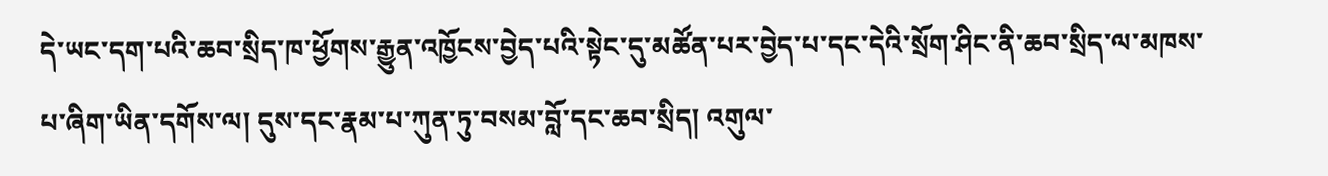དེ་ཡང་དག་པའི་ཆབ་སྲིད་ཁ་ཕྱོགས་རྒྱུན་འཁྱོངས་བྱེད་པའི་སྟེང་དུ་མཚོན་པར་བྱེད་པ་དང་དེའི་སྲོག་ཤིང་ནི་ཆབ་སྲིད་ལ་མཁས་པ་ཞིག་ཡིན་དགོས་ལ། དུས་དང་རྣམ་པ་ཀུན་ཏུ་བསམ་བློ་དང་ཆབ་སྲིད། འགུལ་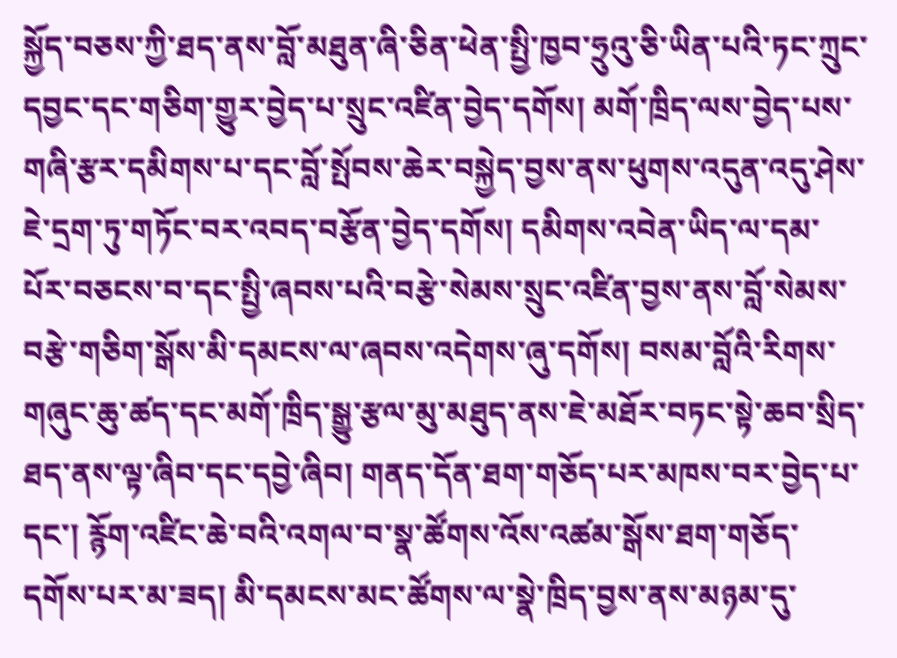སྐྱོད་བཅས་ཀྱི་ཐད་ནས་བློ་མཐུན་ཞི་ཅིན་ཕེན་སྤྱི་ཁྱབ་ཧྲུའུ་ཅི་ཡིན་པའི་ཏང་ཀྲུང་དབྱང་དང་གཅིག་གྱུར་བྱེད་པ་སྲུང་འཛིན་བྱེད་དགོས། མགོ་ཁྲིད་ལས་བྱེད་པས་གཞི་རྩར་དམིགས་པ་དང་བློ་སྤོབས་ཆེར་བསྐྱེད་བྱས་ནས་ཕུགས་འདུན་འདུ་ཤེས་ཇེ་དྲག་ཏུ་གཏོང་བར་འབད་བརྩོན་བྱེད་དགོས། དམིགས་འབེན་ཡིད་ལ་དམ་པོར་བཅངས་བ་དང་སྤྱི་ཞབས་པའི་བརྩེ་སེམས་སྲུང་འཛིན་བྱས་ནས་བློ་སེམས་བརྩེ་གཅིག་སྒོས་མི་དམངས་ལ་ཞབས་འདེགས་ཞུ་དགོས། བསམ་བློའི་རིགས་གཞུང་ཆུ་ཚད་དང་མགོ་ཁྲིད་སྒྱུ་རྩལ་མུ་མཐུད་ནས་ཇེ་མཐོར་བཏང་སྟེ་ཆབ་སྲིད་ཐད་ནས་ལྟ་ཞིབ་དང་དབྱེ་ཞིབ། གནད་དོན་ཐག་གཅོད་པར་མཁས་བར་བྱེད་པ་དང་། རྙོག་འཛིང་ཆེ་བའི་འགལ་བ་སྣ་ཚོགས་འོས་འཚམ་སྒོས་ཐག་གཅོད་དགོས་པར་མ་ཟད། མི་དམངས་མང་ཚོགས་ལ་སྣེ་ཁྲིད་བྱས་ནས་མཉམ་དུ་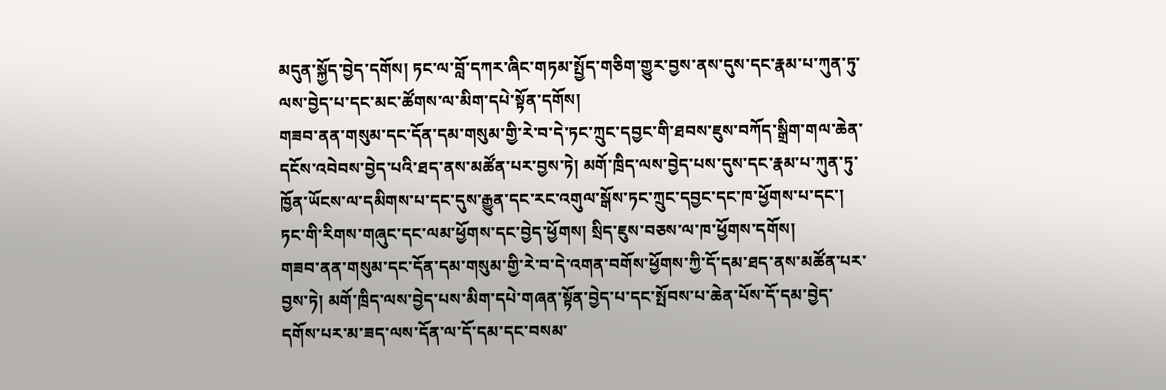མདུན་སྐྱོད་བྱེད་དགོས། ཏང་ལ་བློ་དཀར་ཞིང་གཏམ་སྤྱོད་གཅིག་གྱུར་བྱས་ནས་དུས་དང་རྣམ་པ་ཀུན་ཏུ་ལས་བྱེད་པ་དང་མང་ཚོགས་ལ་མིག་དཔེ་སྟོན་དགོས།
གཟབ་ནན་གསུམ་དང་དོན་དམ་གསུམ་གྱི་རེ་བ་དེ་ཏང་ཀྲུང་དབྱང་གི་ཐབས་ཇུས་བཀོད་སྒྲིག་གལ་ཆེན་དངོས་འབེབས་བྱེད་པའི་ཐད་ནས་མཚོན་པར་བྱས་ཏེ། མགོ་ཁྲིད་ལས་བྱེད་པས་དུས་དང་རྣམ་པ་ཀུན་ཏུ་ཁྱོན་ཡོངས་ལ་དམིགས་པ་དང་དུས་རྒྱུན་དང་རང་འགུལ་སྒོས་ཏང་ཀྲུང་དབྱང་དང་ཁ་ཕྱོགས་པ་དང་། ཏང་གི་རིགས་གཞུང་དང་ལམ་ཕྱོགས་དང་བྱེད་ཕྱོགས། སྲིད་ཇུས་བཅས་ལ་ཁ་ཕྱོགས་དགོས།
གཟབ་ནན་གསུམ་དང་དོན་དམ་གསུམ་གྱི་རེ་བ་དེ་འགན་བགོས་ཕྱོགས་ཀྱི་དོ་དམ་ཐད་ནས་མཚོན་པར་བྱས་ཏེ། མགོ་ཁྲིད་ལས་བྱེད་པས་མིག་དཔེ་གཞན་སྟོན་བྱེད་པ་དང་སྤོབས་པ་ཆེན་པོས་དོ་དམ་བྱེད་དགོས་པར་མ་ཟད་ལས་དོན་ལ་དོ་དམ་དང་བསམ་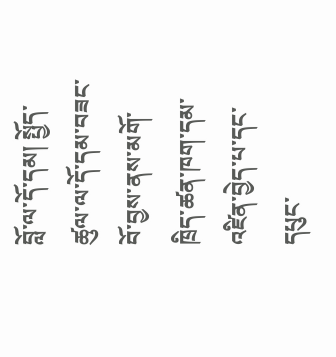བློ་ལ་དོ་དམ། སྤྱོད་ཚུལ་ལ་དོ་དམ་བཟང་བོ་བྱས་ནས་མགོ་ཁྲིད་ཚན་ཁག་དམ་འཛིན་བྱེད་པ་དང་དཔུང་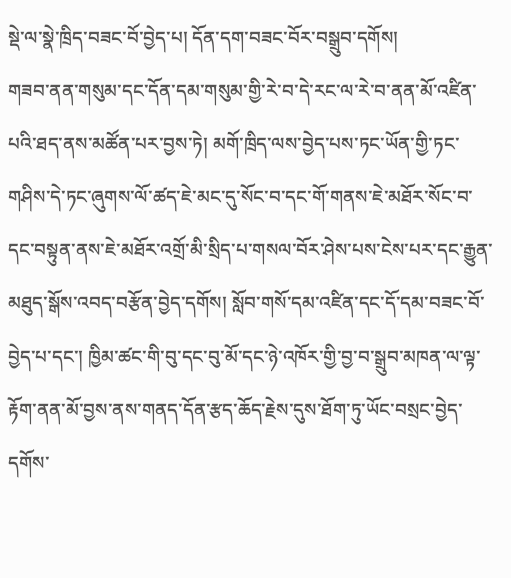སྡེ་ལ་སྣེ་ཁྲིད་བཟང་བོ་བྱེད་པ། དོན་དག་བཟང་བོར་བསྒྲུབ་དགོས།
གཟབ་ནན་གསུམ་དང་དོན་དམ་གསུམ་གྱི་རེ་བ་དེ་རང་ལ་རེ་བ་ནན་མོ་འཛིན་པའི་ཐད་ནས་མཚོན་པར་བྱས་ཏེ། མགོ་ཁྲིད་ལས་བྱེད་པས་ཏང་ཡོན་གྱི་ཏང་གཤིས་དེ་ཏང་ཞུགས་ལོ་ཚད་ཇེ་མང་དུ་སོང་བ་དང་གོ་གནས་ཇེ་མཐོར་སོང་བ་དང་བསྟུན་ནས་ཇེ་མཐོར་འགྲོ་མི་སྲིད་པ་གསལ་བོར་ཤེས་པས་ངེས་པར་དང་རྒྱུན་མཐུད་སྒོས་འབད་བརྩོན་བྱེད་དགོས། སློབ་གསོ་དམ་འཛིན་དང་དོ་དམ་བཟང་བོ་བྱེད་པ་དང་། ཁྱིམ་ཚང་གི་བུ་དང་བུ་མོ་དང་ཉེ་འཁོར་གྱི་བྱ་བ་སྒྲུབ་མཁན་ལ་ལྟ་རྟོག་ནན་མོ་བྱས་ནས་གནད་དོན་རྩད་ཆོད་རྗེས་དུས་ཐོག་ཏུ་ཡོང་བསྲང་བྱེད་དགོས་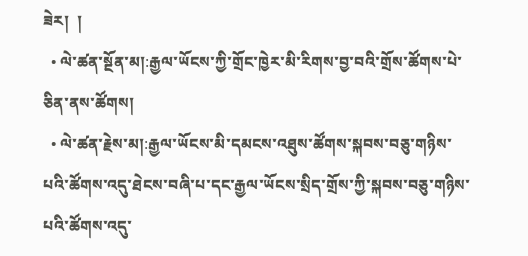ཟེར།  །
  • ལེ་ཚན་སྔོན་མ།:རྒྱལ་ཡོངས་ཀྱི་གྲོང་ཁྱེར་མི་རིགས་བྱ་བའི་གྲོས་ཚོགས་པེ་ཅིན་ནས་ཚོགས།
  • ལེ་ཚན་རྗེས་མ།:རྒྱལ་ཡོངས་མི་དམངས་འཐུས་ཚོགས་སྐབས་བཅུ་གཉིས་པའི་ཚོགས་འདུ་ཐེངས་བཞི་པ་དང་རྒྱལ་ཡོངས་སྲིད་གྲོས་ཀྱི་སྐབས་བཅུ་གཉིས་པའི་ཚོགས་འདུ་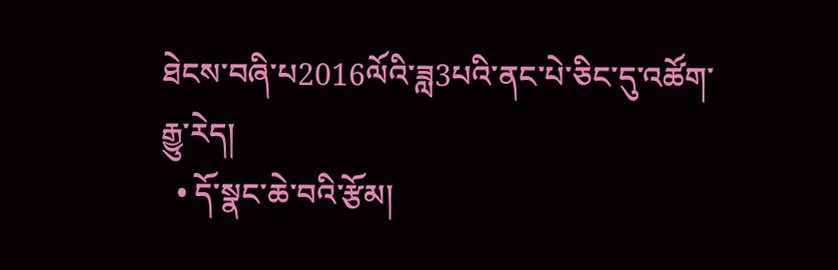ཐེངས་བཞི་པ2016ལོའི་ཟླ3པའི་ནང་པེ་ཅིང་དུ་འཚོག་རྒྱུ་རེད།
  • དོ་སྣང་ཆེ་བའི་རྩོམ།